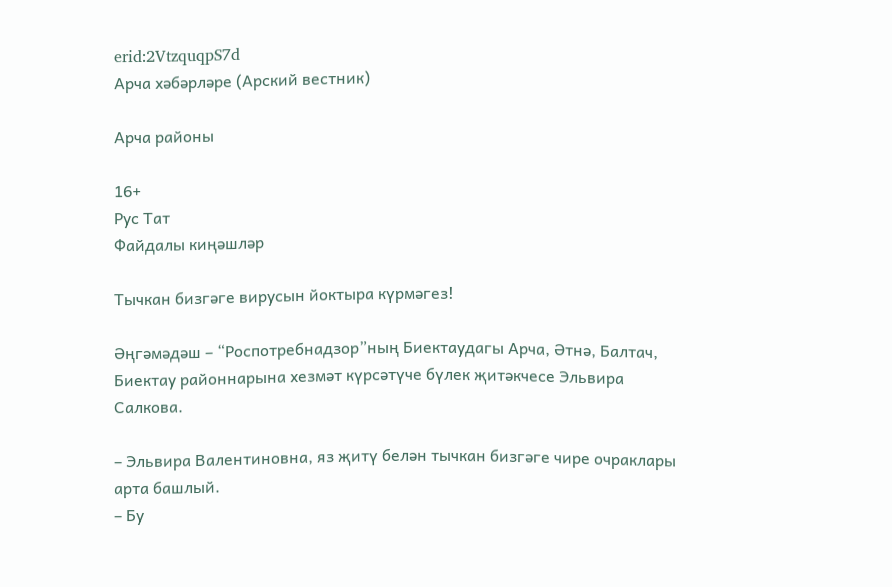erid:2VtzquqpS7d
Арча хәбәрләре (Арский вестник)

Арча районы

16+
Рус Тат
Файдалы киңәшләр

Тычкан бизгәге вирусын йоктыра күрмәгез!

Әңгәмәдәш – “Роспотребнадзор”ның Биектаудагы Арча, Әтнә, Балтач, Биектау районнарына хезмәт күрсәтүче бүлек җитәкчесе Эльвира Салкова.

– Эльвира Валентиновна, яз җитү белән тычкан бизгәге чире очраклары арта башлый.
– Бу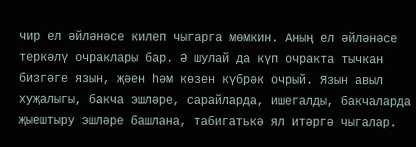чир ел әйләнәсе килеп чыгарга мөмкин. Аның ел әйләнәсе теркәлү очраклары бар. Ә шулай да күп очракта тычкан бизгәге язын, җәен һәм көзен күбрәк очрый. Язын авыл хуҗалыгы, бакча эшләре, сарайларда, ишегалды, бакчаларда җыештыру эшләре башлана, табигатькә ял итәргә чыгалар.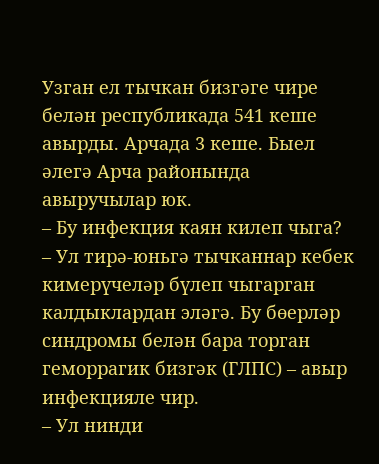Узган ел тычкан бизгәге чире белән республикада 541 кеше авырды. Арчада 3 кеше. Быел әлегә Арча районында авыручылар юк.
– Бу инфекция каян килеп чыга?
– Ул тирә-юньгә тычканнар кебек кимерүчеләр бүлеп чыгарган калдыклардан эләгә. Бу бөерләр синдромы белән бара торган геморрагик бизгәк (ГЛПС) – авыр инфекцияле чир.
– Ул нинди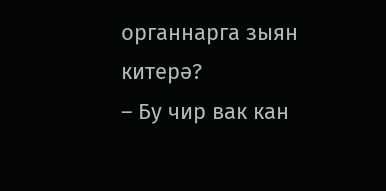органнарга зыян китерә?
– Бу чир вак кан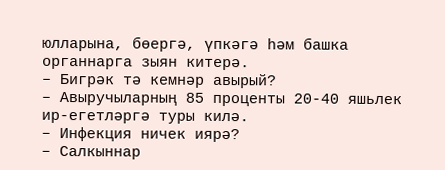юлларына, бөергә, үпкәгә һәм башка органнарга зыян китерә.
– Бигрәк тә кемнәр авырый?
– Авыручыларның 85 проценты 20-40 яшьлек ир-егетләргә туры килә.
– Инфекция ничек иярә?
– Салкыннар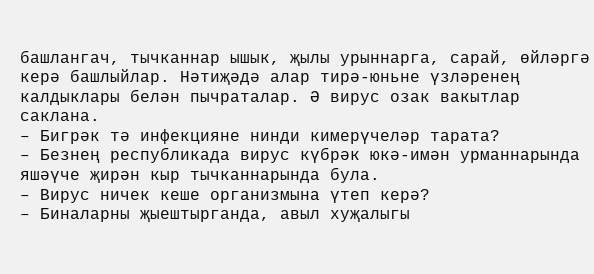башлангач, тычканнар ышык, җылы урыннарга, сарай, өйләргә керә башлыйлар. Нәтиҗәдә алар тирә-юньне үзләренең калдыклары белән пычраталар. Ә вирус озак вакытлар саклана.
– Бигрәк тә инфекцияне нинди кимерүчеләр тарата?
– Безнең республикада вирус күбрәк юкә-имән урманнарында яшәүче җирән кыр тычканнарында була.
– Вирус ничек кеше организмына үтеп керә?
– Биналарны җыештырганда, авыл хуҗалыгы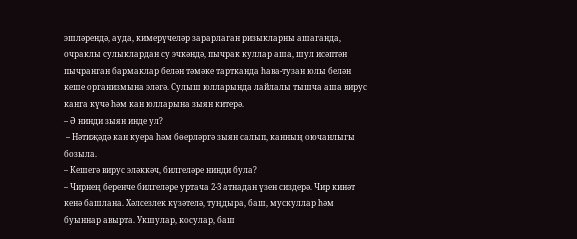эшләрендә, ауда, кимерүчеләр зарарлаган ризыкларны ашаганда, очраклы сулыклардан су эчкәндә, пычрак куллар аша, шул исәптән пычранган бармаклар белән тәмәке тартканда һава-тузан юлы белән кеше организмына эләгә. Сулыш юлларында лайлалы тышча аша вирус канга күчә һәм кан юлларына зыян китерә.
– Ә нинди зыян инде ул?
 – Нәтиҗәдә кан куера һәм бөерләргә зыян салып, канның оючанлыгы бозыла.
– Кешегә вирус эләккәч, билгеләре нинди була?
– Чирнең беренче билгеләре уртача 2-3 атнадан үзен сиздерә. Чир кинәт кенә башлана. Хәлсезлек күзәтелә, туңдыра, баш, мускуллар һәм буыннар авырта. Укшулар, косулар, баш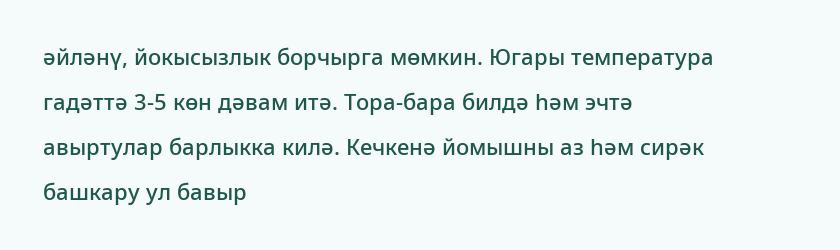әйләнү, йокысызлык борчырга мөмкин. Югары температура гадәттә 3-5 көн дәвам итә. Тора-бара билдә һәм эчтә авыртулар барлыкка килә. Кечкенә йомышны аз һәм сирәк башкару ул бавыр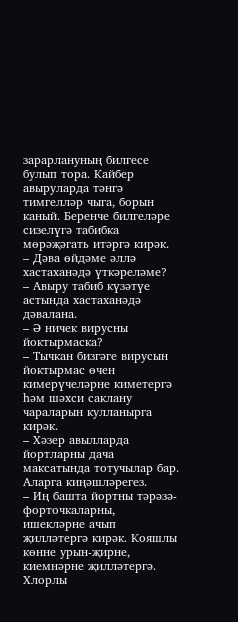зарарлануның билгесе булып тора. Кайбер авыруларда тәнгә тимгелләр чыга, борын каный. Беренче билгеләре сизелүгә табибка мөрәҗәгать итәргә кирәк.
– Дәва өйдәме әллә хастаханәдә үткәреләме?
– Авыру табиб күзәтүе астында хастаханәдә дәвалана.
– Ә ничек вирусны йоктырмаска?
– Тычкан бизгәге вирусын йоктырмас өчен кимерүчеләрне киметергә һәм шәхси саклану чараларын кулланырга кирәк.
– Хәзер авылларда йортларны дача максатында тотучылар бар. Аларга киңәшләрегез.
– Иң башта йортны тәрәзә-форточкаларны, ишекләрне ачып җилләтергә кирәк. Кояшлы көнне урын-җирне, киемнәрне җилләтергә. Хлорлы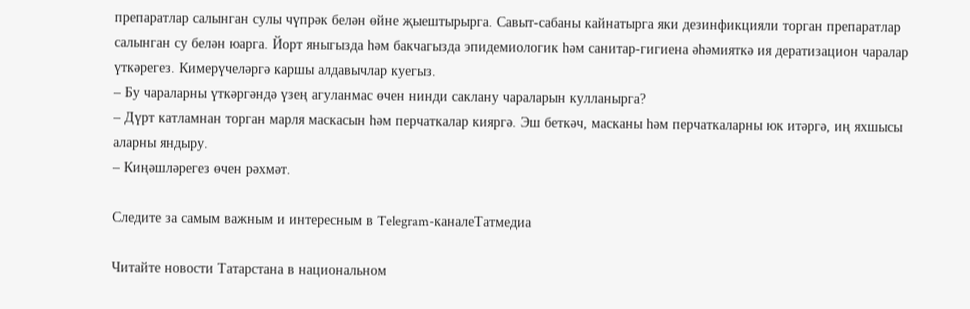препаратлар салынган сулы чүпрәк белән өйне җыештырырга. Савыт-сабаны кайнатырга яки дезинфикцияли торган препаратлар салынган су белән юарга. Йорт яныгызда һәм бакчагызда эпидемиологик һәм санитар-гигиена әһәмияткә ия дератизацион чаралар үткәрегез. Кимерүчеләргә каршы алдавычлар куегыз.
– Бу чараларны үткәргәндә үзең агуланмас өчен нинди саклану чараларын кулланырга?
– Дүрт катламнан торган марля маскасын һәм перчаткалар кияргә. Эш беткәч, масканы һәм перчаткаларны юк итәргә, иң яхшысы аларны яндыру.
– Киңәшләрегез өчен рәхмәт.

Следите за самым важным и интересным в Telegram-каналеТатмедиа

Читайте новости Татарстана в национальном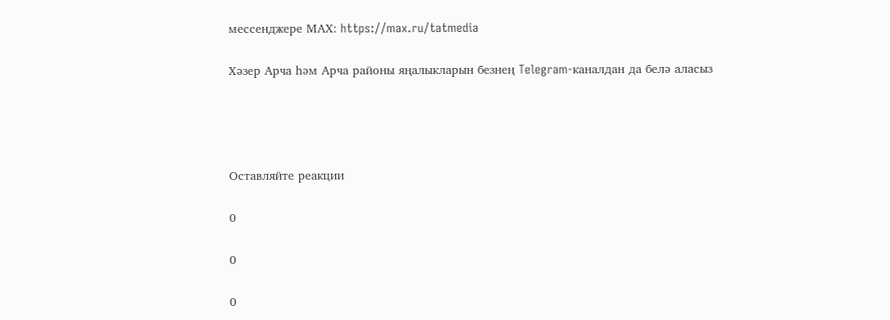мессенджере MАХ: https://max.ru/tatmedia

Хәзер Арча һәм Арча районы яңалыкларын безнең Telegram-каналдан да белә аласыз




Оставляйте реакции

0

0

0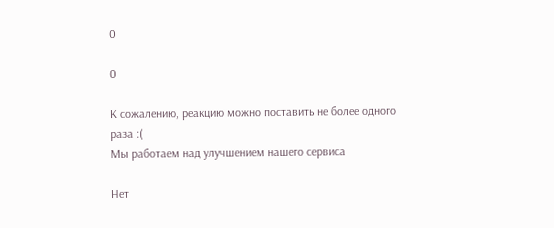0

0

К сожалению, реакцию можно поставить не более одного раза :(
Мы работаем над улучшением нашего сервиса

Нет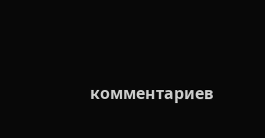комментариев